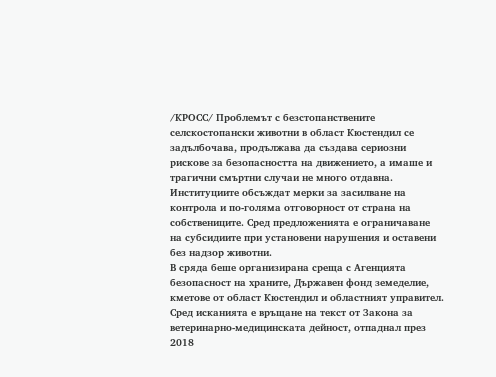/КРОСС/ Проблемът с безстопанствените селскостопански животни в област Кюстендил се задълбочава, продължава да създава сериозни рискове за безопасността на движението, а имаше и трагични смъртни случаи не много отдавна.
Институциите обсъждат мерки за засилване на контрола и по-голяма отговорност от страна на собствениците. Сред предложенията е ограничаване на субсидиите при установени нарушения и оставени без надзор животни.
В сряда беше организирана среща с Агенцията безопасност на храните, Държавен фонд земеделие, кметове от област Кюстендил и областният управител. Сред исканията е връщане на текст от Закона за ветеринарно-медицинската дейност, отпаднал през 2018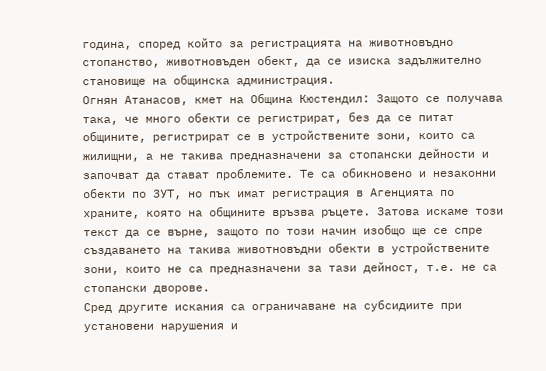година, според който за регистрацията на животновъдно стопанство, животновъден обект, да се изиска задължително становище на общинска администрация.
Огнян Атанасов, кмет на Община Кюстендил: Защото се получава така, че много обекти се регистрират, без да се питат общините, регистрират се в устройствените зони, които са жилищни, а не такива предназначени за стопански дейности и започват да стават проблемите. Те са обикновено и незаконни обекти по ЗУТ, но пък имат регистрация в Агенцията по храните, която на общините връзва ръцете. Затова искаме този текст да се върне, защото по този начин изобщо ще се спре създаването на такива животновъдни обекти в устройствените зони, които не са предназначени за тази дейност, т.е. не са стопански дворове.
Сред другите искания са ограничаване на субсидиите при установени нарушения и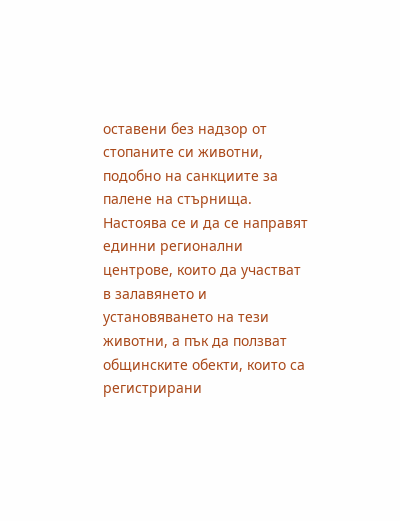оставени без надзор от стопаните си животни, подобно на санкциите за палене на стърнища. Настоява се и да се направят единни регионални центрове, които да участват в залавянето и установяването на тези животни, а пък да ползват общинските обекти, които са регистрирани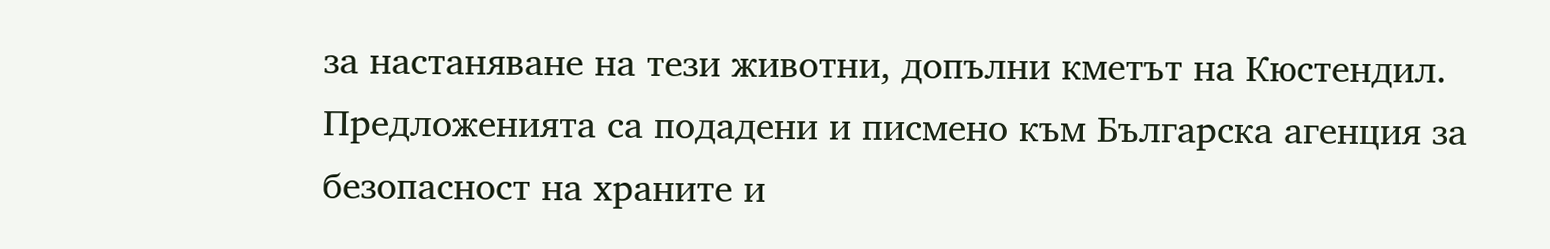за настаняване на тези животни, допълни кметът на Кюстендил. Предложенията са подадени и писмено към Българска агенция за безопасност на храните и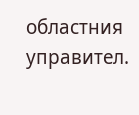областния управител.